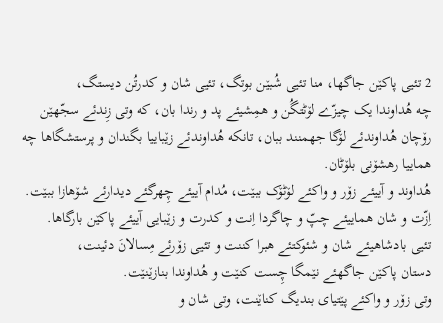2 تئیی پاکێن جاگها، منا تئیی شُبێن بوتگ، تئیی شان و کدرتُن دیستگ،
چه هُداوندا یک چیزّے لۆٹتگُن و همِشیئے پد و رندا بان، که وتی زِندئے سجّهێن رۆچان هُداوندئے لۆگا جهمنند ببان، تانکه هُداوندئے زێباییا بگندان و پرستشگاها چه هماییا رهشۆنی بلۆٹان.
هُداوند و آییئے زۆر و واکئے لۆٹۆک ببێت، مُدام آییئے چِهرگئے دیدارئے شۆهازا ببێت.
اِزّت و شان هماییئے چپّ و چاگردا اِنت و کدرت و زێبایی آییئے پاکێن بارگاها.
تئیی بادشاهیئے شان و شئوکتئے هبرا کننت و تئیی زۆرئے مِسالانَ دئینت،
دستان پاکێن جاگهئے نێمگا چِست کنێت و هُداوندا بنازێنێت.
وتی زۆر و واکئے پێتیای بندیگ کناێنت، وتی شان و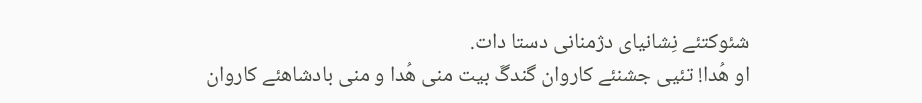شئوکتئے نِشانیای دژمنانی دستا دات.
او هُدا! تئیی جشنئے کاروان گندگَ بیت منی هُدا و منی بادشاهئے کاروان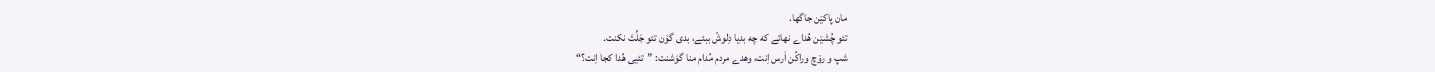مان پاکێن جاگها.
تئو چُشێن هُداے نهائے که چه بدیا دِلوشّ ببئے، بدی گۆن تئو جَلِّتَ نکنت.
شپ و رۆچ وراکُن اَرس اِنت، وهدے مردم مُدام منا گوَشنت: ”تئیی هُدا کجا اِنت؟“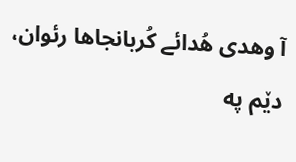آ وهدی هُدائے کُربانجاها رئوان، دێم په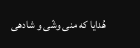هُدایا که منی وشّی و شادهی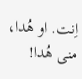اِنت. او هُدا، منی هُدا!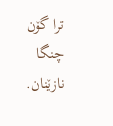ترا گۆن چنگا نازێنان.